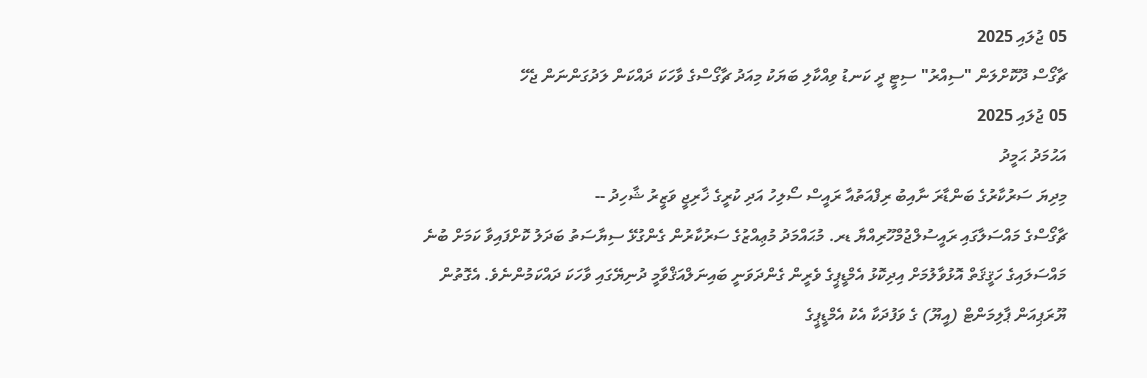05 ޖުލައި 2025
ޗާގޯސް ދޫކޮށްލަން "ސިއްރު" ސިޓީ ދީ ކަނޑު ވިއްކާލި ބަޔަކު މިއަދު ޗާގޯސްގެ ވާހަކަ ދައްކަން ލަދުގަންނަން ޖެހޭ
05 ޖުލައި 2025
އަޙުމަދު ޙަމީދު
މިދިޔަ ސަރުކާރުގެ ބަންޑާރަ ނާއިބު ރިފްއަތުއާ ރައީސް ސޯލިހު އަދި ކުރީގެ ޚާރިޖީ ވަޒީރު ޝާހިދު --
ޗާގޯސްގެ މައްސަލާގައި ރައީސުލްޖުމްހޫރިއްޔާ ޑރ. މުޙައްމަދު މުޢިއްޒުގެ ސަރުކާރުން ގެންގުޅޭ ސިޔާސަތު ބަދަލު ކޮށްފައިވާ ކަމަށް ބުނެ މައްސަލައިގެ ހަޤީޤަތް އޮޅުވާލުމަށް އިދިކޮޅު އެމްޑީޕީގެ ވެރީން ގެންދަވަނީ ބައިނަލްއަޤްވާމީ ދުނިޔޭގައި ވާހަކަ ދައްކަމުންނެވެ. އެގޮތުން ޔޫރަޕިއަން ޕާލިމަންޓް (އީޔޫ) ގެ ވަފުދަކާ އެކު އެމްޑީޕީގެ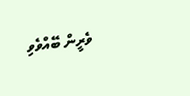ވެރީން ބޭއްވެވި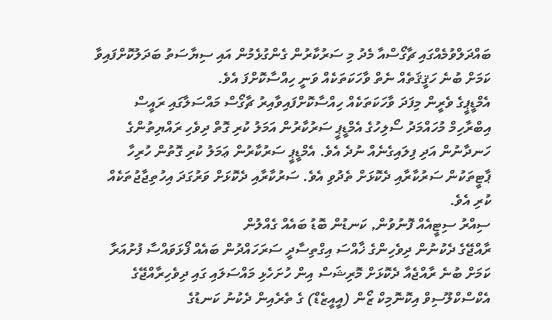ބައްދަލްވުމެއްގައި ޗާގޯސްއާ މެދު މި ސަރުކާރުން ގެންގުޅެމުން އައި ސިޔާސަތު ބަދަލުކޮށްފައިވާ ކަމަށް ބުނެ ހަޤީޤަތެއް ނެތް ވާހަކަތަކެއް ވަނީ ހިއްސާކޮށްފަ އެވެ.
އެމްޑީޕީގެ ވެރީން މިފަދަ ވާހަކަތަކެއް ހިއްސާކޮށްފައިވާއިރު ޗާގޯސް މައްސަލާގައި ރައީސް އިބްރާހިމް މުހައްމަދު ސޯލިހުގެ އެމްޑީޕީ ސަރުކާރުން އަމަލު ކުރި ގޮތް ދިވެހި ރައްޔިތުންގެ ހަނދާނުން އަދި ފިލައިގެނެއް ނުދެ އެވެ. އެމްޑީޕީ ސަރުކާރުން ޢަމަލު ކުރި ގޮތުން ހުރިހާ ޕާޓީތަކުން ސަރުކާރާއި ދެކޮޅަށް ތެދުވި އެވެ. ސަރުކާރާއި ދެކޮޅަށް ވަރުގަދަ އިހުތިޖާޖުތަކެއް ކުރި އެވެ.
ސިއްރު ސިޓީއެއް ފޮނުވުން, ކަނޑުން ބޮޑު ބައެއް ގެއްލުން
ރާއްޖޭގެ ދެކުނުން ދިވެހިންގެ ޚާއްސަ އިގްތިސާދީ ސަރަހައްދުން ބައެއް ފޯޅަވައްސާ ފުށުއަރާ ކަމަށް ބުނެ ރާއްޖެއާ ދެކޮޅަށް މޮރިޝަސް އިން ހުށަހެޅި މައްސަލައި ގައި ދިވެހިރާއްޖޭގެ އެކްސްކްލޫސިވް އިކޮނޮމިކް ޒޯން (އީއީޒެޑް) ގެ ތެރެއިން ދެކުނު ކަނޑުގެ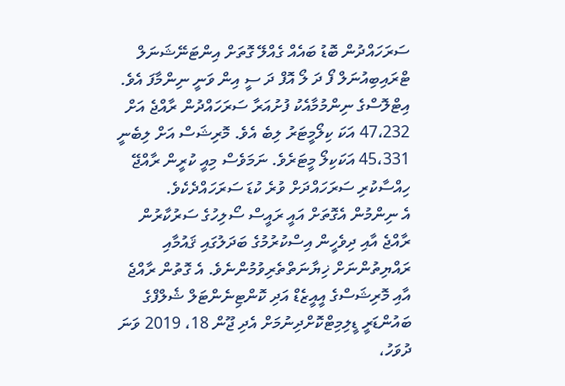ސަރަހައްދުން ބޮޑު ބައެއް ގެއްލޭ ގޮތަށް އިންޓަނޭޝަނަލް ޓްރައިބިއުނަލް ފޯ ދަ ލޯ އޮފް ދަ ސީ އިން ވަނީ ނިންމާފަ އެވެ.
އިޓްލޮސްގެ ނިންމުމާއެކު ފުށުއަރާ ސަރަހައްދުން ރާއްޖެ އަށް 47،232 އަކަ ކިލޯމީޓަރު ލިބެ އެވެ. މޮރިޝަސް އަށް ލިބެނީ 45،331 އަކަކިލޯ މީޓަރެވެ. ނަމަވެސް މިއީ ކުރީން ރާއްޖޭ ހިއްސާކުރި ސަރަހައްދަށް ވުރެ ކުޑަ ސަރަހައްދެކެވެ.
އެ ނިންމުން އެގޮތަށް އައީ ރައީސް ސޯލިހުގެ ސަރުކާރުން ރާއްޖެ އާއި ދިވެހީން އިސްކުރުމުގެ ބަދަލުގައި ޤައުމާއި ރައްޔިތުންނަށް ޚިޔާނަތްތެރިވުމުންނެވެ. އެ ގޮތުން ރާއްޖެ އާއި މޮރިޝަސްގެ އީއީޒެޑް އަދި ކޮންޓިނެންޓަލް ޝެލްފްގެ ބައުންޑަރީ ޑީލިމިޓްކޮށްދިނުމަށް އެދި ޖޫން 18، 2019 ވަނަ ދުވަހު،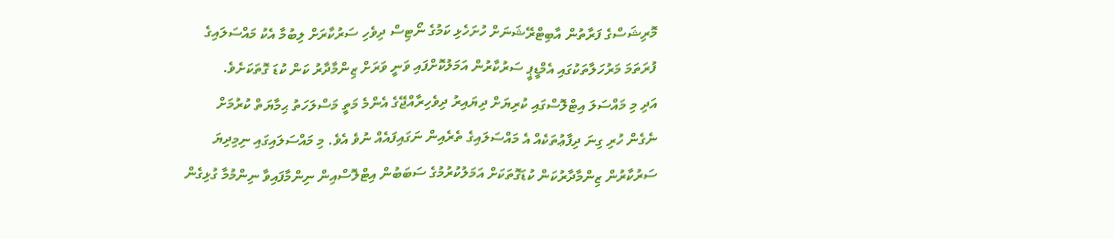މޮރިޝަސްގެ ފަރާތުން އާބިޓްރޭޝަނަށް ހުށަހެޅި ކަމުގެ ނޯޓިސް ދިވެހި ސަރުކާރަށް ލިބުމާ އެކު މައްސަލައިގެ ފުރަތަމަ މަރުހަލާތަކުގައި އެމްޑީޕީ ސަރުކާރުން އަމަލުކޮށްފައި ވަނީ ވަރަށް ޒިންމާދާރު ކަން ކުޑަ ގޮތަކަށެވެ.
އަދި މި މައްސަލަ އިޓްލޮސްގައި ކުރިޔަށް ދިޔައިރު ދިވެހިރާއްޖޭގެ އެންމެ މަތީ މަސްލަހަތު ޙިމާޔަތް ކުރުމަށް ނެގެން ހުރި ގިނަ ދިފާޢުތަކެއް އެ މައްސަލައިގެ ތެރެއިން ނަގައިފައެއް ނުވެ އެވެ. މި މައްސަލައިގައި ނިމިދިޔަ ސަރުކާރުން ޒިންމާދާރުކަން ކުޑަގޮތަކަށް އަމަލުކުރުމުގެ ސަބަބުން އިޓްލޮސްއިން ނިންމާފައިވާ ނިންމުމާ ގުޅިގެން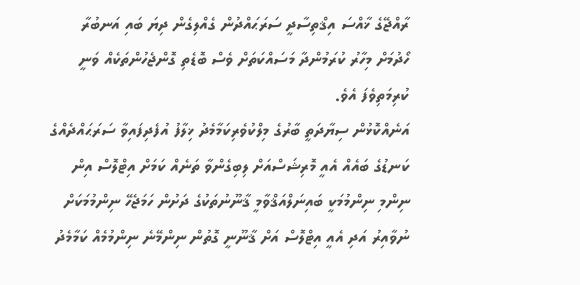ރާއްޖޭގެ ޚާއްސަ އިޤްތިސާދީ ސަރަޙައްދުން ގެއްލިގެން ދިޔަ ބައި އަނބުރާ ހޯދުމަށް މިހާރު ކުރަމުންދާ މަސައްކަތަށް ވެސް ބޮޑެތި ގޮންޖެހުންތަކެއް ވަނީ ކުރިމަތިވެފަ އެވެ.
އަނެއްކޮޅުން ސިޔާދަތީ ބާރުގެ މިލްކުވެރިކަމާމެދު ޚިލާފު އުފެދިފައިވާ ސަރަޙައްދެއްގެ ކަނޑުގެ ބައެއް އެއީ މޮރިޝަސްއަށް ލިބިގެންވާ ތަނެއް ކަމަށް އިޓްލޮސް އިން ނިންމި ނިންމުމަކީ ބައިނަލްއަޤްވާމީ ޤާނޫނުތަކުގެ ދަށުން ހަމަޖެހޭ ނިންމުމަކަށް ނުވާއިރު އަދި އެއީ އިޓްލޮސް އަށް ޤާނޫނީ ގޮތުން ނިންމޭނެ ނިންމުމެއް ކަމާމެދު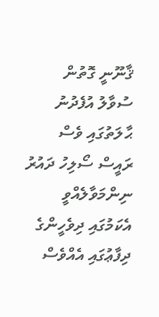ޤާނޫނީ ގޮތުން ސުވާލު އުފެދުނު ޙާލަތުގައި ވެސް ރައީސް ސޯލިހު ދައުރު ނިންމަވާލެއްވީ އެކަމުގައި ދިވެހީންގެ ދިފާޢުގައި އެއްވެސް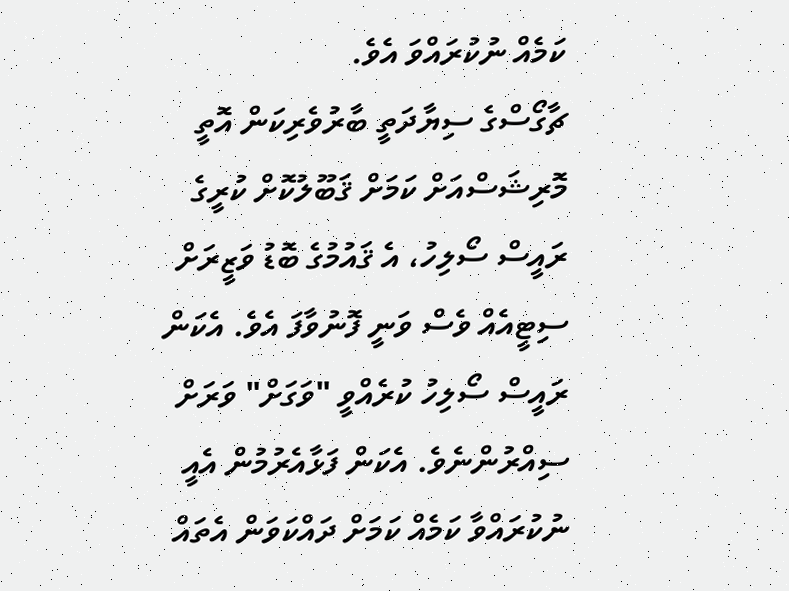ކަމެއް ނުކުރައްވަ އެވެ.
ޗާގޯސްގެ ސިޔާދަތީ ބާރުވެރިކަން އޮތީ މޮރިޝަސްއަށް ކަމަށް ޤަބޫލުކޮށް ކުރީގެ ރައީސް ސޯލިހު، އެ ޤައުމުގެ ބޮޑު ވަޒީރަށް ސިޓީއެއް ވެސް ވަނީ ފޮނުވާފަ އެވެ. އެކަން ރައީސް ސޯލިހު ކުރެއްވީ "ވަގަށް" ވަރަށް ސިއްރުންނެވެ. އެކަން ފަޅާއެރުމުން އެއީ ނުކުރައްވާ ކަމެއް ކަމަށް ދައްކަވަން އެތައް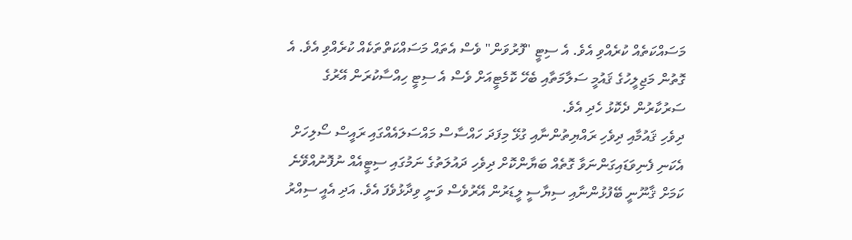މަސައްކަތެއް ކުރެއްވި އެވެ. އެ ސިޓީ "ފޮރުވަން" ވެސް އެތައް މަސައްކަތްތަކެއް ކުރެއްވި އެވެ. އެ ގޮތުން މަޖިލީހުގެ ޤައުމީ ސަލާމަތާއި ބެހޭ ކޮމެޓީއަށް ވެސް އެ ސިޓީ ހިއްސާކުރަން އޭރުގެ ސަރުކާރުން ދެކޮޅު ހެދި އެވެ.
ދިވެހި ޤައުމާއި ދިވެހި ރައްޔިތުންނާއި ގުޅޭ މިފަދަ ހައްސާސް މައްސަލައެއްގައި ރައީސް ސޯލިހަށް އެކަނި ފެނިވަޑައިގަންނަވާ ގޮތެއް ބަޔާންކޮށް ދިވެހި ދައުލަތުގެ ނަމުގައި ސިޓީއެއް ނުފޮނުއްވޭނެ ކަމަށް ޤާނޫނީ ބޭފުޅުންނާއި ސިޔާސީ ލީޑަރުން އޭރުވެސް ވަނީ ވިދާޅުވެފަ އެވެ. އަދި އެއީ ސިއްރު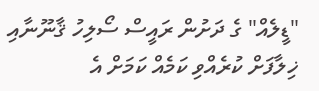"ޑީލެއް" ގެ ދަށުން ރައީސް ސޯލިހު ޤާނޫނާއި ޚިލާފަށް ކުރެއްވި ކަމެއް ކަމަށް އެ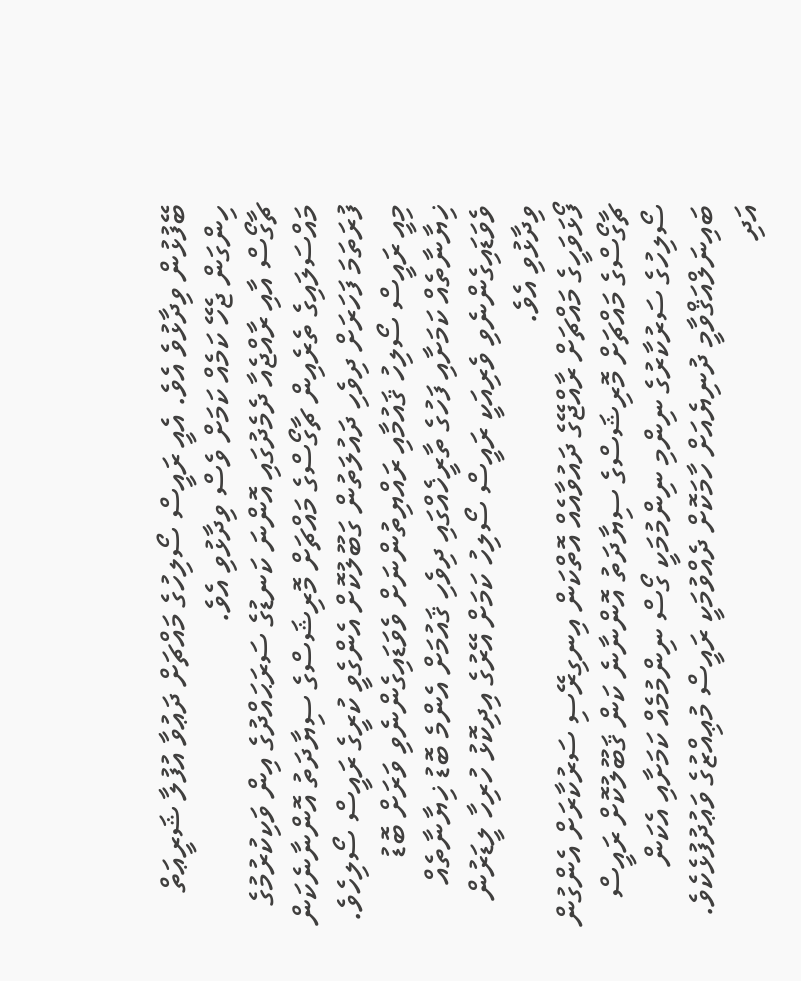ބޭފުޅުން ވިދާޅުވެ އެވެ. އެއީ ރައީސް ސޯލިހުގެ މައްޗަށް ދަޢުވާ އުފުލާ ޝަރީޢަތް ހިންގަން ޖެހޭ ކަމެއް ކަމަށް ވެސް ވިދާޅުވި އެވެ.
ޗާގޯސް އާއި ރާއްޖެއާ ދެމެދުގައި އޮންނަ ކަނޑުގެ ސަރަޙައްދުގެ އިން ވަކިކުރުމުގެ މައްސަލައިގެ ތެރެއިން ޗާގޯސްގެ މައްޗަށް މޮރިޝަސްގެ ސިޔާދަތު އޮންނާނެކަން ފުރަތަމަ ފަހަރަށް ދިވެހި ދައުލަތުން ގަބޫލުކޮށް އެންގެވީ ކުރީގެ ރައީސް ސޯލިހެވެ. މިއީ ރައީސް ސޯލިހު ޤައުމާއި ރައްޔިތުންނަށް ވެވަޑައިގެންނެވި ވަރަށް ބޮޑު ޚިޔާނާތެއް ކަމަށާއި ފަހުގެ ތާރީޚެއްގައި ދިވެހި ޤައުމަށް އެންމެ ބޮޑު ޚިޔާނާތެއް ވެވަޑައިގެންނެވި ވެރިއަކީ ރައީސް ސޯލިހު ކަމަށް އޭރުގެ އިދިކޮޅު ހުރިހާ ލީޑަރުން ވިދާޅުވި އެވެ.
ފޯޅަވަހީގެ މައްޗަށް ރާއްޖޭގެ ދައުވާއެއް އޮތްކަން އިނގިރޭސި ސަރުކާރަށް އެންގުން
ޗާގޯސްގެ މައްޗަށް މޮރިޝަސްގެ ސިޔާދަތު އޮންނާނެ ކަން ޤަބޫލުކޮށް ރައީސް ސޯލިހުގެ ސަރުކާރުގެ ނިންމި ނިންމުމަކީ ގޯސް ނިންމުމެއް ކަމަށާއި އެކަން ބައިނަލްއަޤްވާމީ ދުނިޔެއަށް ހާމަކޮށް ދެއްވުމަކީ ރައީސް މުޢިއްޒުގެ ވަޢުދުފުޅެކެވެ. އަދި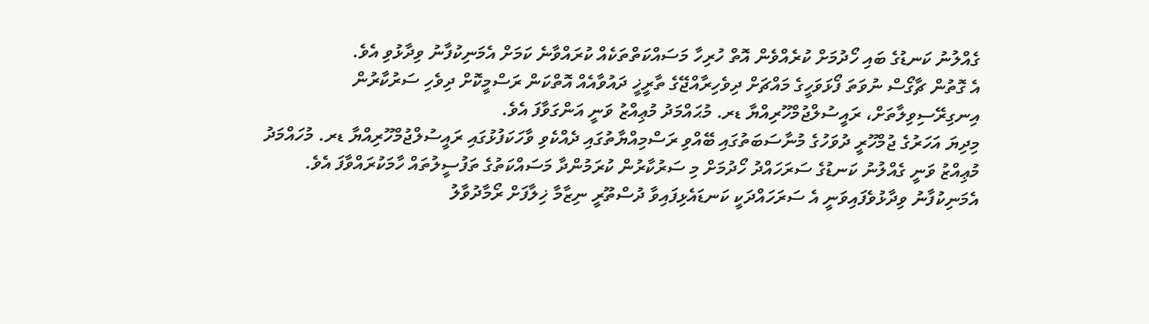ގެއްލުނު ކަނޑުގެ ބައި ހޯދުމަށް ކުރެއްވެން އޮތް ހުރިހާ މަސައްކަތްތަކެއް ކުރައްވާނެ ކަމަށް އެމަނިކުފާނު ވިދާޅުވި އެވެ.
އެ ގޮތުން ޗާގޯސް ނުވަތަ ފޯޅަވަހީގެ މައްޗަށް ދިވެހިރާއްޖޭގެ ތާރީޚީ ދައުވާއެއް އޮތްކަން ރަސްމީކޮށް ދިވެހި ސަރުކާރުން އިނގިރޭސިވިލާތަށް، ރައީސުލްޖުމްހޫރިއްޔާ ޑރ. މުޙައްމަދު މުޢިއްޒު ވަނީ އަންގަވާފަ އެވެ.
މިދިޔަ އަހަރުގެ ޖުމްހޫރީ ދުވަހުގެ މުނާސަބަތުގައި ބޭއްވި ރަސްމިއްޔާތުގައި ދެއްކެވި ވާހަކަފުޅުގައި ރައީސުލްޖުމްހޫރިއްޔާ ޑރ. މުހައްމަދު މުޢިއްޒު ވަނީ ގެއްލުނު ކަނޑުގެ ސަރަހައްދު ހޯދުމަށް މި ސަރުކާރުން ކުރަމުންދާ މަސައްކަތުގެ ތަފުސީލުތައް ހާމަކުރައްވާފަ އެވެ. އެމަނިކުފާނު ވިދާޅުވެފައިވަނީ އެ ސަރަހައްދަކީ ކަނޑައެޅިފައިވާ ދުސްތޫރީ ނިޒާމާ ޚިލާފަށް ރޯމާދުވާލު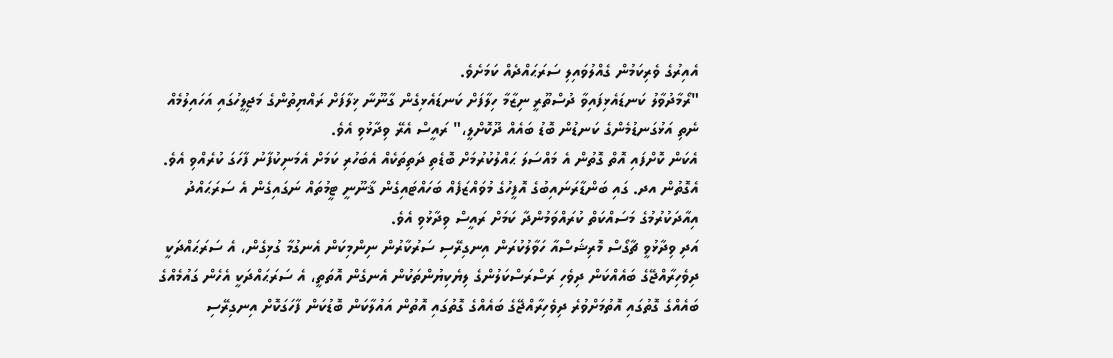އެއިރުގެ ވެރިކަމުން ގެއްލުވައިލި ސަރަޙައްދެއް ކަމަށެވެ.
"ރޯމާދުވާލު ކަނޑައެޅިފައިވާ ދުސްތޫރީ ނިޒާމާ ހިލާފަށް ކަނޑައެޅިގެން ގާނޫނާ ޚިލާފަށް ރައްޔިތުންގެ މަޖިލީހުގައި އަހައިލުމެއް ނެތި އަޅުގަނޑުމެންގެ ކަނޑުން ބޮޑު ބައެއް ދޫކޮށްލީ،" ރައީސް އެރޭ ވިދާޅުވި އެވެ.
އެކަން ކޮށްފައި އޮތް ގޮތުން އެ މައްސަލަ ޙައްލުކުރުމަށް ބޮޑެތި ދަތިތަކެއް އެބަހުރި ކަމަށް އެމަނިކުފާނު ފާހަގަ ކުރެއްވި އެވެ. އެގޮތުން އދ. ގައި ބަންޑާރަނައިބުގެ އޮފީހުގެ މުވައްޒަފެއް ބަހައްޓައިގެން ޤާނޫނީ ޓީމުތައް ނަގައިގެން އެ ސަރަޙައްދު އިއާދަކުރުމުގެ މަސައްކަތް ކުރައްވަމުންދާ ކަމަށް ރައީސް ވިދާޅުވި އެވެ.
އަދި ވިދާޅުވީ ޗާގޯސް މޮރިޝަސްއާ ހަވާލުކުރަން އިނގިރޭސި ސަރުކާރުން ނިންމިކަން އެނގުމާ ގުޅިގެން، އެ ސަރަޙައްދަކީ ދިވެހިރާއްޖޭގެ ބައެއްކަން ދިވެހި ރަސްރަސްކަލުންގެ ލިޔެކިޔުންތަކުން އެނގެން އޮތަތީ، އެ ސަރަޙައްދަކީ އެހެން ގައުމެއްގެ ބައެއްގެ ގޮތުގައި އޮތުމަށްވުރެ ދިވެހިރާއްޖޭގެ ބައެއްގެ ގޮތުގައި އޮތުން އައުލާކަން ބޮޑުކަން ފާހަގަކޮށް އިނގިރޭސި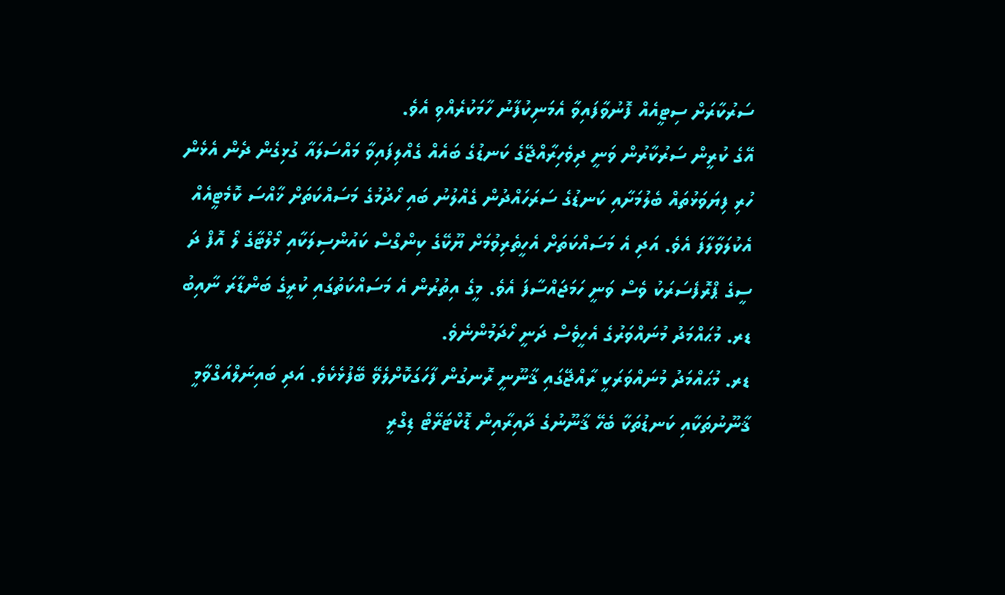ސަރުކާރަށް ސިޓީއެއް ފޮނުވާފައިވާ އެމަނިކުފާނު ހާމަކުރެއްވި އެވެ.
އޭގެ ކުރީން ސަރުކާރުން ވަނީ ދިވެހިރާއްޖޭގެ ކަނޑުގެ ބައެއް ގެއްލިފައިވާ މައްސަލައާ ގުޅިގެން ދެން އެޅެން ހުރި ފިޔަވަޅުތައް ބެލުމަށާއި ކަނޑުގެ ސަރަހައްދުން ގެއްލުނު ބައި ހޯދުމުގެ މަސައްކަތަށް ޚާއްސަ ކޮމެޓީއެއް އެކުލަވާލާފަ އެވެ. އަދި އެ މަސައްކަތަށް އެހީތެރިވުމަށް ޔޫކޭގެ ކިންގްސް ކައުންސިލަކާއި މޯލްޓާގެ ލޯ އޮފް ދަ ސީގެ ޕްރޮފެސަރަކު ވެސް ވަނީ ހަމަޖައްސާފަ އެވެ. މީގެ އިތުރުން އެ މަސައްކަތުގައި ކުރީގެ ބަންޑާރަ ނާއިބު ޑރ. މުޙައްމަދު މުނައްވަރުގެ އެހީވެސް ދަނީ ހޯދަމުންނެވެ.
ޑރ. މުޙައްމަދު މުނައްވަރަކީ ރާއްޖޭގައި ޤާނޫނީ ރޮނގުން ފާހަގަކޮށްލެވޭ ބޭފުޅެކެވެ. އަދި ބައިނަލްއަގްވާމީ ޤާނޫނުތަކާއި ކަނޑުތަކާ ބެހޭ ޤާނޫނުގެ ދާއިރާއިން ޑޮކްޓަރޭޓް ޑިގްރީ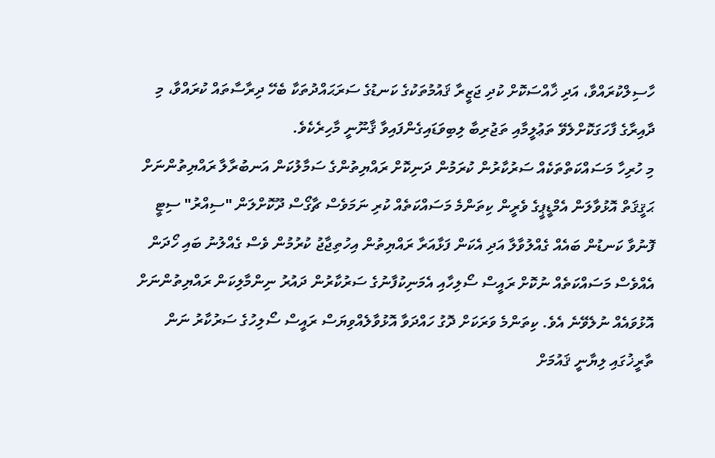ހާސިލްކުރައްވާ، އަދި ޚާއްސަކޮށް ކުދި ޖަޒީރާ ޤައުމުތަކުގެ ކަނޑުގެ ސަރަޙައްދުތަކާ ބެހޭ ދިރާސާތައް ކުރައްވާ، މި ދާއިރާގެ ފާހަގަކޮށްލެވޭ ތަޢުލީމާއި ތަޖުރިބާ ލިބިވަޑައިގެންފައިވާ ޤާނޫނީ މާހިރެކެވެ.
މި ހުރިހާ މަސައްކަތްތަކެއް ސަރުކާރުން ކުރަމުން ދަނިކޮށް ރައްޔިތުންގެ ސަމާލުކަން އަނބުރާލާ ރައްޔިތުންނަށް ޙަޤީޤަތް އޮޅުވާލަން އެމްޑީޕީގެ ވެރީން ކިތަންމެ މަސައްކަތެއް ކުރި ނަމަވެސް ޗާގޯސް ދޫކޮށްލަން "ސިއްރު" ސިޓީ ފޮނުވާ ކަނޑުން ބައެއް ގެއްލުވާލާ އަދި އެކަން ފަޅާއަރާ ރައްޔިތުން އިހުތިޖާޖު ކުރުމުން ވެސް ގެއްލުނު ބައި ހޯދަން އެއްވެސް މަސައްކަތެއް ނުކޮށް ރައީސް ސޯލިހާއި އެމަނިކުފާނުގެ ސަރުކާރުން ދައުރު ނިންމާލިކަން ރައްޔިތުންނަށް އޮޅުވައެއް ނުލެވޭނެ އެވެ. ކިތަންމެ ވަރަކަށް ދޮގު ހައްދަވާ އޮޅުވާލެއްވިޔަސް ރައީސް ސޯލިހުގެ ސަރުކާރު ނަން ތާރީޚުގައި ލިޔާނީ ޤައުމަށް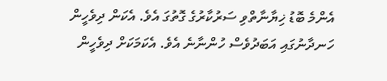އެންމެ ބޮޑު ޚިޔާނާތްވި ސަރުކާރުގެ ގޮތުގަ އެވެ. އެކަން ދިވެހީން ހަނދާނުގައި އަބަދުވެސް ހުންނާނެ އެވެ. އެކަމަކަށް ދިވެހީން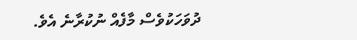ދުވަހަކުވެސް މާފެއް ނުކުރާނެ އެވެ.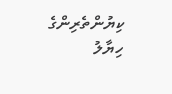ކިޔުންތެރިންގެ ހިޔާލު